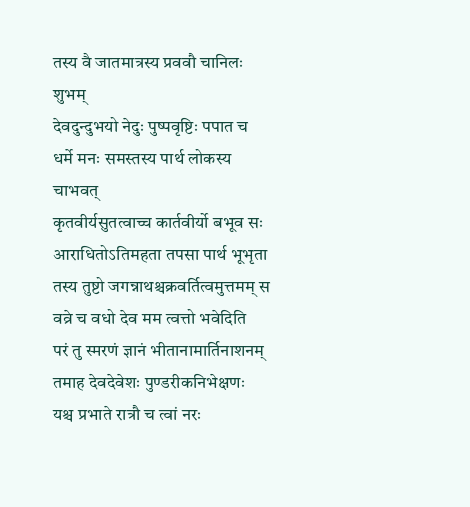तस्य वै जातमात्रस्य प्रववौ चानिलः शुभम्
देवदुन्दुभयो नेदुः पुष्पवृष्टिः पपात च
धर्मे मनः समस्तस्य पार्थ लोकस्य चाभवत्
कृतवीर्यसुतत्वाच्च कार्तवीर्यो बभूव सः आराधितोऽतिमहता तपसा पार्थ भूभृता
तस्य तुष्टो जगन्नाथश्चक्रवर्तित्वमुत्तमम् स वव्रे च वधो देव मम त्वत्तो भवेदिति
परं तु स्मरणं ज्ञानं भीतानामार्तिनाशनम्
तमाह देवदेवेशः पुण्डरीकनिभेक्षणः
यश्च प्रभाते रात्रौ च त्वां नरः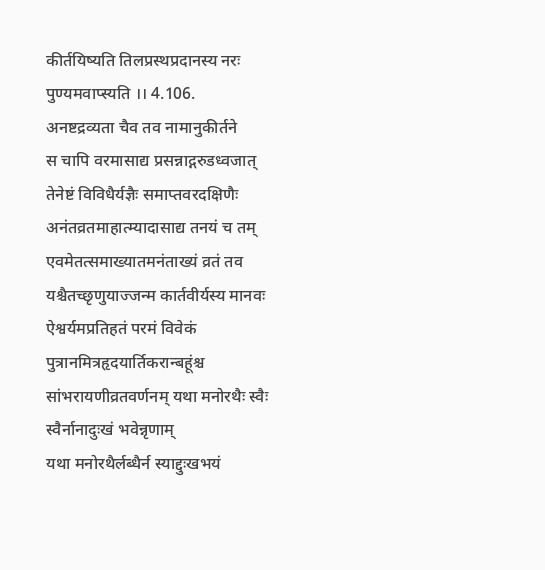कीर्तयिष्यति तिलप्रस्थप्रदानस्य नरः पुण्यमवाप्स्यति ।। 4.106.
अनष्टद्रव्यता चैव तव नामानुकीर्तने
स चापि वरमासाद्य प्रसन्नाद्गरुडध्वजात्
तेनेष्टं विविधैर्यज्ञैः समाप्तवरदक्षिणैः
अनंतव्रतमाहात्म्यादासाद्य तनयं च तम्
एवमेतत्समाख्यातमनंताख्यं व्रतं तव
यश्चैतच्छृणुयाज्जन्म कार्तवीर्यस्य मानवः
ऐश्वर्यमप्रतिहतं परमं विवेकं पुत्रानमित्रहृदयार्तिकरान्बहूंश्च
सांभरायणीव्रतवर्णनम् यथा मनोरथैः स्वैः स्वैर्नानादुःखं भवेन्नृणाम्
यथा मनोरथैर्लब्धैर्न स्याद्दुःखभयं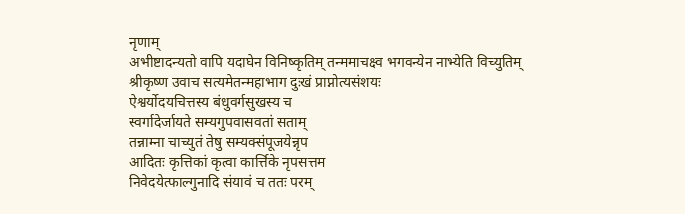नृणाम्
अभीष्टादन्यतो वापि यदाघेन विनिष्कृतिम् तन्ममाचक्ष्व भगवन्येन नाभ्येति विच्युतिम्
श्रीकृष्ण उवाच सत्यमेतन्महाभाग दुःखं प्राप्नोत्यसंशयः
ऐश्वर्योदयचित्तस्य बंधुवर्गसुखस्य च
स्वर्गादेर्जायते सम्यगुपवासवतां सताम्
तन्नाम्ना चाच्युतं तेषु सम्यक्संपूजयेन्नृप
आदितः कृत्तिकां कृत्वा कार्त्तिके नृपसत्तम
निवेदयेत्फाल्गुनादि संयावं च ततः परम्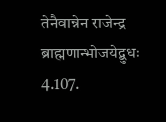तेनैवान्नेन राजेन्द्र ब्राह्मणान्भोजयेद्बुधः 4.107.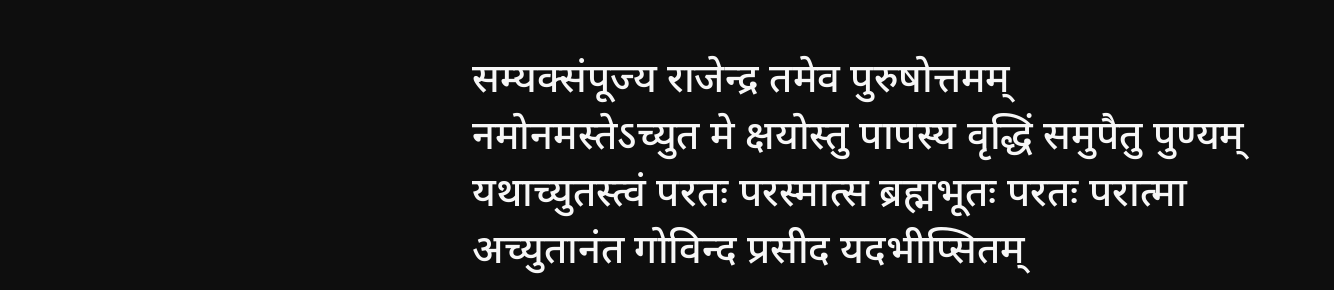सम्यक्संपूज्य राजेन्द्र तमेव पुरुषोत्तमम्
नमोनमस्तेऽच्युत मे क्षयोस्तु पापस्य वृद्धिं समुपैतु पुण्यम्
यथाच्युतस्त्वं परतः परस्मात्स ब्रह्मभूतः परतः परात्मा
अच्युतानंत गोविन्द प्रसीद यदभीप्सितम्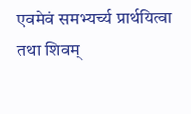एवमेवं समभ्यर्च्य प्रार्थयित्वा तथा शिवम्